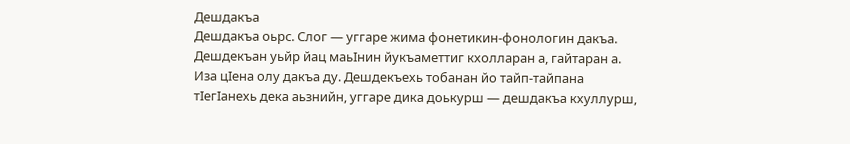Дешдакъа
Дешдакъа оьрс. Слог — уггаре жима фонетикин-фонологин дакъа. Дешдекъан уьйр йац маьӀнин йукъаметтиг кхолларан а, гайтаран а. Иза цӀена олу дакъа ду. Дешдекъехь тобанан йо тайп-тайпана тӀегӀанехь дека аьзнийн, уггаре дика доькурш — дешдакъа кхуллурш,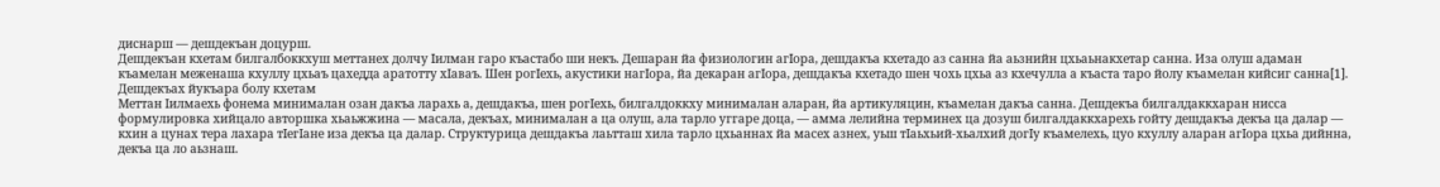диснарш — дешдекъан доцурш.
Дешдекъан кхетам билгалбоккхуш меттанех долчу Ӏилман гаро къастабо ши некъ. Дешаран йа физиологин агӀора, дешдакъа кхетадо аз санна йа аьзнийн цхьаьнакхетар санна. Иза олуш адаман къамелан меженаша кхуллу цхьаъ цахедда аратотту хӀаваъ. Шен рогӀехь, акустики нагӀора, йа декаран агӀора, дешдакъа кхетадо шен чохь цхьа аз кхечулла а къаста таро йолу къамелан кийсиг санна[1].
Дешдекъах йукъара болу кхетам
Меттан Ӏилмаехь фонема минималан озан дакъа ларахь а, дешдакъа, шен рогӀехь, билгалдоккху минималан аларан, йа артикуляцин, къамелан дакъа санна. Дешдекъа билгалдаккхаран нисса формулировка хийцало авторшка хьаьжжина — масала, декъах, минималан а ца олуш, ала тарло уггаре доца, — амма лелийна терминех ца дозуш билгалдаккхарехь гойту дешдакъа декъа ца далар — кхин а цунах тера лахара тӀегӀане иза декъа ца далар. Структурица дешдакъа лаьтташ хила тарло цхьаннах йа масех азнех, уьш тӀаьхьий-хьалхий догӀу къамелехь, цуо кхуллу аларан агӀора цхьа дийнна, декъа ца ло аьзнаш.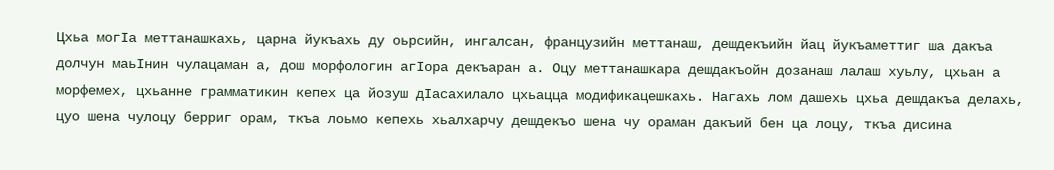Цхьа могӀа меттанашкахь, царна йукъахь ду оьрсийн, ингалсан, французийн меттанаш, дешдекъийн йац йукъаметтиг ша дакъа долчун маьӀнин чулацаман а, дош морфологин агӀора декъаран а. Оцу меттанашкара дешдакъойн дозанаш лалаш хуьлу, цхьан а морфемех, цхьанне грамматикин кепех ца йозуш дӀасахилало цхьацца модификацешкахь. Нагахь лом дашехь цхьа дешдакъа делахь, цуо шена чулоцу берриг орам, ткъа лоьмо кепехь хьалхарчу дешдекъо шена чу ораман дакъий бен ца лоцу, ткъа дисина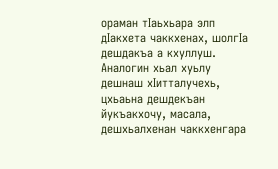ораман тӀаьхьара элп дӀакхета чаккхенах, шолгӀа дешдакъа а кхуллуш. Аналогин хьал хуьлу дешнаш хӀитталучехь, цхьаьна дешдекъан йукъакхочу, масала, дешхьалхенан чаккхенгара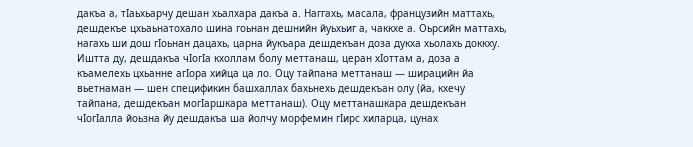дакъа а, тӀаьхьарчу дешан хьалхара дакъа а. Наггахь, масала, французийн маттахь, дешдекъе цхьаьнатохало шина гоьнан дешнийн йуьхьиг а, чаккхе а. Оьрсийн маттахь, нагахь ши дош гӀоьнан дацахь, царна йукъара дешдекъан доза дукха хьолахь доккху.
Иштта ду, дешдакъа чӀогӀа кхоллам болу меттанаш, церан хӀоттам а, доза а къамелехь цхьанне агӀора хийца ца ло. Оцу тайпана меттанаш — ширацийн йа вьетнаман — шен спецификин башхаллах бахьнехь дешдекъан олу (йа, кхечу тайпана, дешдекъан могӀаршкара меттанаш). Оцу меттанашкара дешдекъан чӀогӀалла йоьзна йу дешдакъа ша йолчу морфемин гӀирс хиларца, цунах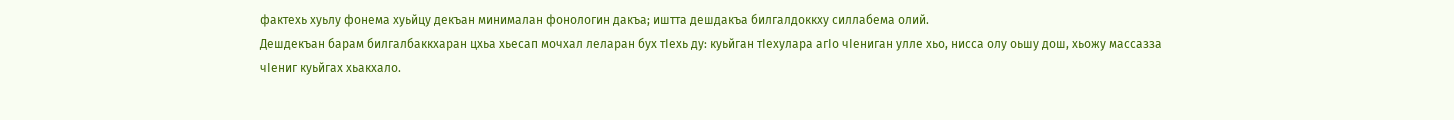фактехь хуьлу фонема хуьйцу декъан минималан фонологин дакъа; иштта дешдакъа билгалдоккху силлабема олий.
Дешдекъан барам билгалбаккхаран цхьа хьесап мочхал леларан бух тӀехь ду: куьйган тӀехулара агӀо чӀениган улле хьо, нисса олу оьшу дош, хьожу массазза чӀениг куьйгах хьакхало.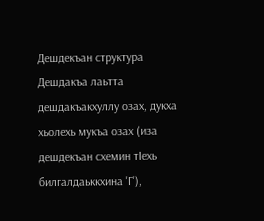Дешдекъан структура
Дешдакъа лаьтта дешдакъакхуллу озах, дукха хьолехь мукъа озах (иза дешдекъан схемин тӀехь билгалдаьккхина 'Г'),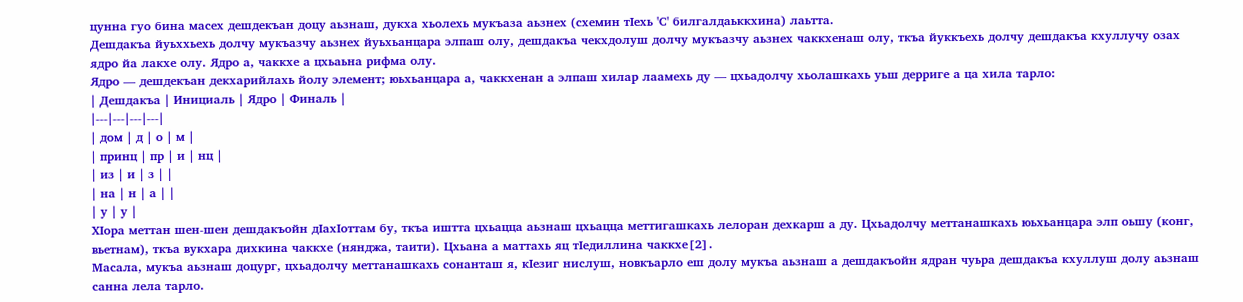цунна гуо бина масех дешдекъан доцу аьзнаш, дукха хьолехь мукъаза аьзнех (схемин тӀехь 'С' билгалдаьккхина) лаьтта.
Дешдакъа йуьххьехь долчу мукъазчу аьзнех йуьхьанцара элпаш олу, дешдакъа чекхдолуш долчу мукъазчу аьзнех чаккхенаш олу, ткъа йуккъехь долчу дешдакъа кхуллучу озах ядро йа лакхе олу. Ядро а, чаккхе а цхьаьна рифма олу.
Ядро — дешдекъан декхарийлахь йолу элемент; юьхьанцара а, чаккхенан а элпаш хилар лаамехь ду — цхьадолчу хьолашкахь уьш дерриге а ца хила тарло:
| Дешдакъа | Инициаль | Ядро | Финаль |
|---|---|---|---|
| дом | д | о | м |
| принц | пр | и | нц |
| из | и | з | |
| на | н | а | |
| у | у |
ХӀора меттан шен-шен дешдакъойн дӀахӀоттам бу, ткъа иштта цхьацца аьзнаш цхьацца меттигашкахь лелоран дехкарш а ду. Цхьадолчу меттанашкахь юьхьанцара элп оьшу (конг, вьетнам), ткъа вукхара дихкина чаккхе (нянджа, таити). Цхьана а маттахь яц тӀедиллина чаккхе[2].
Масала, мукъа аьзнаш доцург, цхьадолчу меттанашкахь сонанташ я, кӀезиг нислуш, новкъарло еш долу мукъа аьзнаш а дешдакъойн ядран чуьра дешдакъа кхуллуш долу аьзнаш санна лела тарло.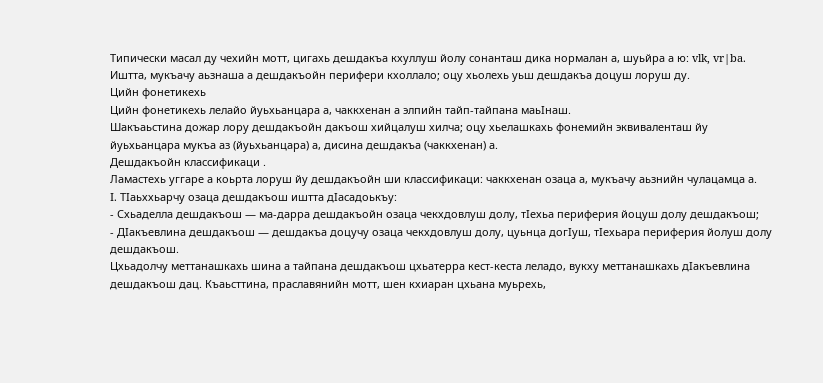Типически масал ду чехийн мотт, цигахь дешдакъа кхуллуш йолу сонанташ дика нормалан а, шуьйра а ю: vlk, vr|ba.
Иштта, мукъачу аьзнаша а дешдакъойн перифери кхоллало; оцу хьолехь уьш дешдакъа доцуш лоруш ду.
Цийн фонетикехь
Цийн фонетикехь лелайо йуьхьанцара а, чаккхенан а элпийн тайп-тайпана маьӀнаш.
Шакъаьстина дожар лору дешдакъойн дакъош хийцалуш хилча; оцу хьелашкахь фонемийн эквиваленташ йу йуьхьанцара мукъа аз (йуьхьанцара) а, дисина дешдакъа (чаккхенан) а.
Дешдакъойн классификаци .
Ламастехь уггаре а коьрта лоруш йу дешдакъойн ши классификаци: чаккхенан озаца а, мукъачу аьзнийн чулацамца а.
I. ТӀаьххьарчу озаца дешдакъош иштта дӀасадоькъу:
- Схьаделла дешдакъош — ма-дарра дешдакъойн озаца чекхдовлуш долу, тӀехьа периферия йоцуш долу дешдакъош;
- ДӀакъевлина дешдакъош — дешдакъа доцучу озаца чекхдовлуш долу, цуьнца догӀуш, тӀехьара периферия йолуш долу дешдакъош.
Цхьадолчу меттанашкахь шина а тайпана дешдакъош цхьатерра кест-кеста леладо, вукху меттанашкахь дӀакъевлина дешдакъош дац. Къаьсттина, праславянийн мотт, шен кхиаран цхьана муьрехь,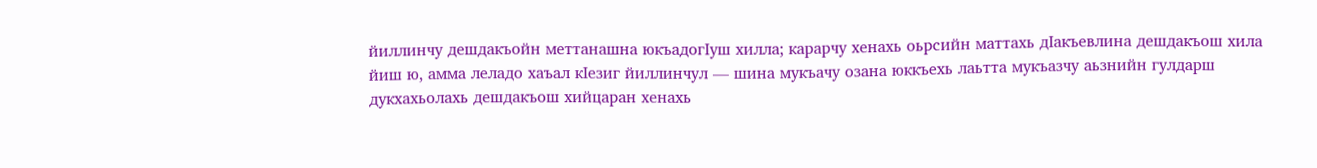йиллинчу дешдакъойн меттанашна юкъадогӀуш хилла; карарчу хенахь оьрсийн маттахь дӀакъевлина дешдакъош хила йиш ю, амма леладо хаъал кӀезиг йиллинчул — шина мукъачу озана юккъехь лаьтта мукъазчу аьзнийн гулдарш дукхахьолахь дешдакъош хийцаран хенахь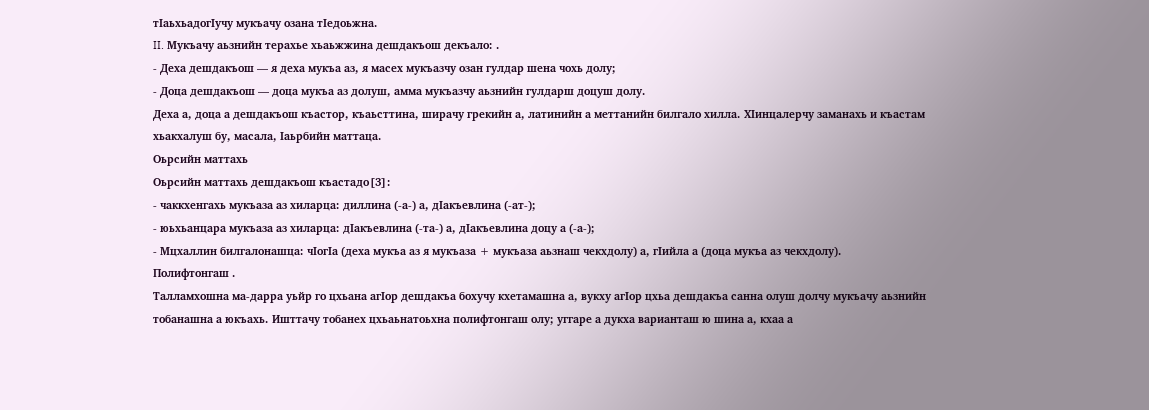тӀаьхьадогӀучу мукъачу озана тӀедоьжна.
II. Мукъачу аьзнийн терахье хьаьжжина дешдакъош декъало: .
- Деха дешдакъош — я деха мукъа аз, я масех мукъазчу озан гулдар шена чохь долу;
- Доца дешдакъош — доца мукъа аз долуш, амма мукъазчу аьзнийн гулдарш доцуш долу.
Деха а, доца а дешдакъош къастор, къаьсттина, ширачу грекийн а, латинийн а меттанийн билгало хилла. ХӀинцалерчу заманахь и къастам хьакхалуш бу, масала, Ӏаьрбийн маттаца.
Оьрсийн маттахь
Оьрсийн маттахь дешдакъош къастадо[3]:
- чаккхенгахь мукъаза аз хиларца: диллина (-а-) а, дӀакъевлина (-ат-);
- юьхьанцара мукъаза аз хиларца: дӀакъевлина (-та-) а, дӀакъевлина доцу а (-а-);
- Мцхаллин билгалонашца: чӀогӀа (деха мукъа аз я мукъаза + мукъаза аьзнаш чекхдолу) а, гӀийла а (доца мукъа аз чекхдолу).
Полифтонгаш .
Талламхошна ма-дарра уьйр го цхьана агӀор дешдакъа бохучу кхетамашна а, вукху агӀор цхьа дешдакъа санна олуш долчу мукъачу аьзнийн тобанашна а юкъахь. Ишттачу тобанех цхьаьнатоьхна полифтонгаш олу; уггаре а дукха варианташ ю шина а, кхаа а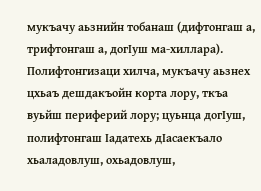мукъачу аьзнийн тобанаш (дифтонгаш а, трифтонгаш а, догӀуш ма-хиллара). Полифтонгизаци хилча, мукъачу аьзнех цхьаъ дешдакъойн корта лору, ткъа вуьйш периферий лору; цуьнца догӀуш, полифтонгаш Ӏадатехь дӀасаекъало хьаладовлуш, охьадовлуш,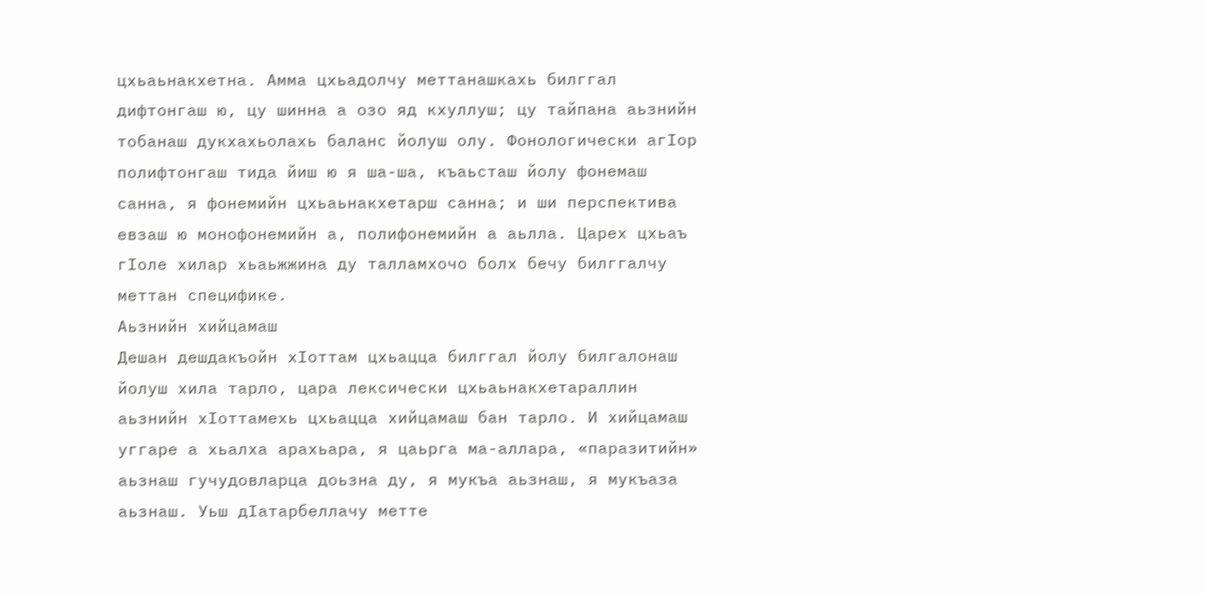цхьаьнакхетна. Амма цхьадолчу меттанашкахь билггал дифтонгаш ю, цу шинна а озо яд кхуллуш; цу тайпана аьзнийн тобанаш дукхахьолахь баланс йолуш олу. Фонологически агӀор полифтонгаш тида йиш ю я ша-ша, къаьсташ йолу фонемаш санна, я фонемийн цхьаьнакхетарш санна; и ши перспектива евзаш ю монофонемийн а, полифонемийн а аьлла. Царех цхьаъ гӀоле хилар хьаьжжина ду талламхочо болх бечу билггалчу меттан специфике.
Аьзнийн хийцамаш
Дешан дешдакъойн хӀоттам цхьацца билггал йолу билгалонаш йолуш хила тарло, цара лексически цхьаьнакхетараллин аьзнийн хӀоттамехь цхьацца хийцамаш бан тарло. И хийцамаш уггаре а хьалха арахьара, я цаьрга ма-аллара, «паразитийн» аьзнаш гучудовларца доьзна ду, я мукъа аьзнаш, я мукъаза аьзнаш. Уьш дӀатарбеллачу метте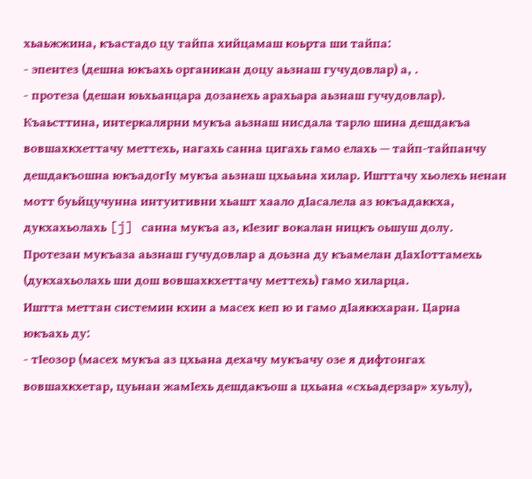хьаьжжина, къастадо цу тайпа хийцамаш коьрта ши тайпа:
- эпентез (дешна юкъахь органикан доцу аьзнаш гучудовлар) а, .
- протеза (дешан юьхьанцара дозанехь арахьара аьзнаш гучудовлар).
Къаьсттина, интеркалярни мукъа аьзнаш нисдала тарло шина дешдакъа вовшахкхеттачу меттехь, нагахь санна цигахь гамо елахь — тайп-тайпанчу дешдакъошна юкъадогӀу мукъа аьзнаш цхьаьна хилар. Ишттачу хьолехь ненан мотт буьйцучунна интуитивни хьашт хаало дӀасалела аз юкъадаккха, дукхахьолахь [j] санна мукъа аз, кӀезиг вокалан ницкъ оьшуш долу. Протезан мукъаза аьзнаш гучудовлар а доьзна ду къамелан дӀахӀоттамехь (дукхахьолахь ши дош вовшахкхеттачу меттехь) гамо хиларца.
Иштта меттан системин кхин а масех кеп ю и гамо дӀаяккхаран. Царна юкъахь ду:
- тӀеозор (масех мукъа аз цхьана дехачу мукъачу озе я дифтонгах вовшахкхетар, цуьнан жамӀехь дешдакъош а цхьана «схьадерзар» хуьлу),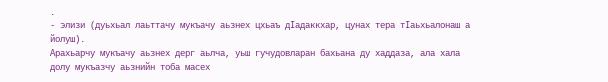.
- элизи (дуьхьал лаьттачу мукъачу аьзнех цхьаъ дӀадаккхар, цунах тера тӀаьхьалонаш а йолуш).
Арахьарчу мукъачу аьзнех дерг аьлча, уьш гучудовларан бахьана ду хаддаза, ала хала долу мукъазчу аьзнийн тоба масех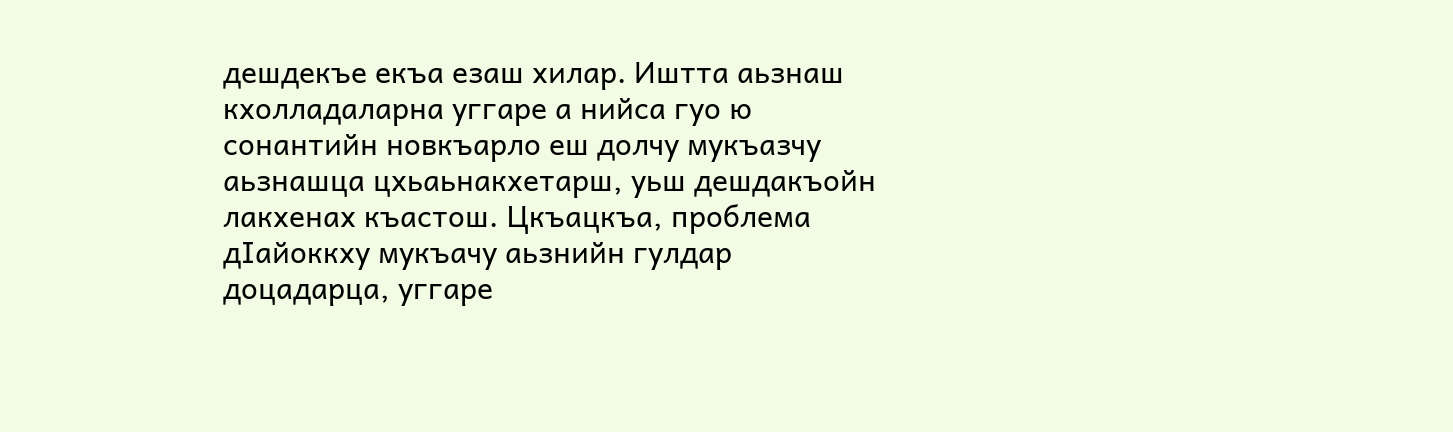дешдекъе екъа езаш хилар. Иштта аьзнаш кхолладаларна уггаре а нийса гуо ю сонантийн новкъарло еш долчу мукъазчу аьзнашца цхьаьнакхетарш, уьш дешдакъойн лакхенах къастош. Цкъацкъа, проблема дӀайоккху мукъачу аьзнийн гулдар доцадарца, уггаре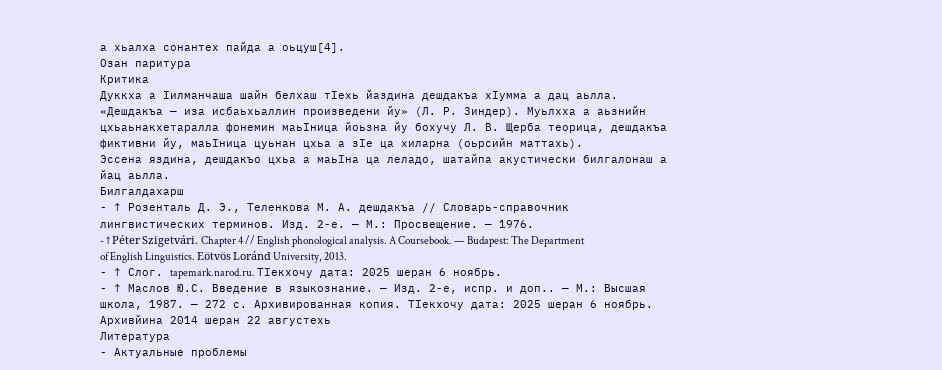а хьалха сонантех пайда а оьцуш[4].
Озан паритура
Критика
Дуккха а Ӏилманчаша шайн белхаш тӀехь йаздина дешдакъа хӀумма а дац аьлла. «Дешдакъа — иза исбаьхьаллин произведени йу» (Л. Р. Зиндер). Муьлхха а аьзнийн цхьаьнакхетаралла фонемин маьӀница йоьзна йу бохучу Л. В. Щерба теорица, дешдакъа фиктивни йу, маьӀница цуьнан цхьа а зӀе ца хиларна (оьрсийн маттахь).
Эссена яздина, дешдакъо цхьа а маьӀна ца леладо, шатайпа акустически билгалонаш а йац аьлла.
Билгалдахарш
- ↑ Розенталь Д. Э., Теленкова М. А. дешдакъа // Словарь-справочник лингвистических терминов. Изд. 2-е. — М.: Просвещение. — 1976.
- ↑ Péter Szigetvári. Chapter 4 // English phonological analysis. A Coursebook. — Budapest: The Department of English Linguistics. Eötvös Loránd University, 2013.
- ↑ Слог. tapemark.narod.ru. ТӀекхочу дата: 2025 шеран 6 ноябрь.
- ↑ Маслов Ю.С. Введение в языкознание. — Изд. 2-е, испр. и доп.. — М.: Высшая школа, 1987. — 272 с. Архивированная копия. ТӀекхочу дата: 2025 шеран 6 ноябрь. Архивйина 2014 шеран 22 августехь
Литература
- Актуальные проблемы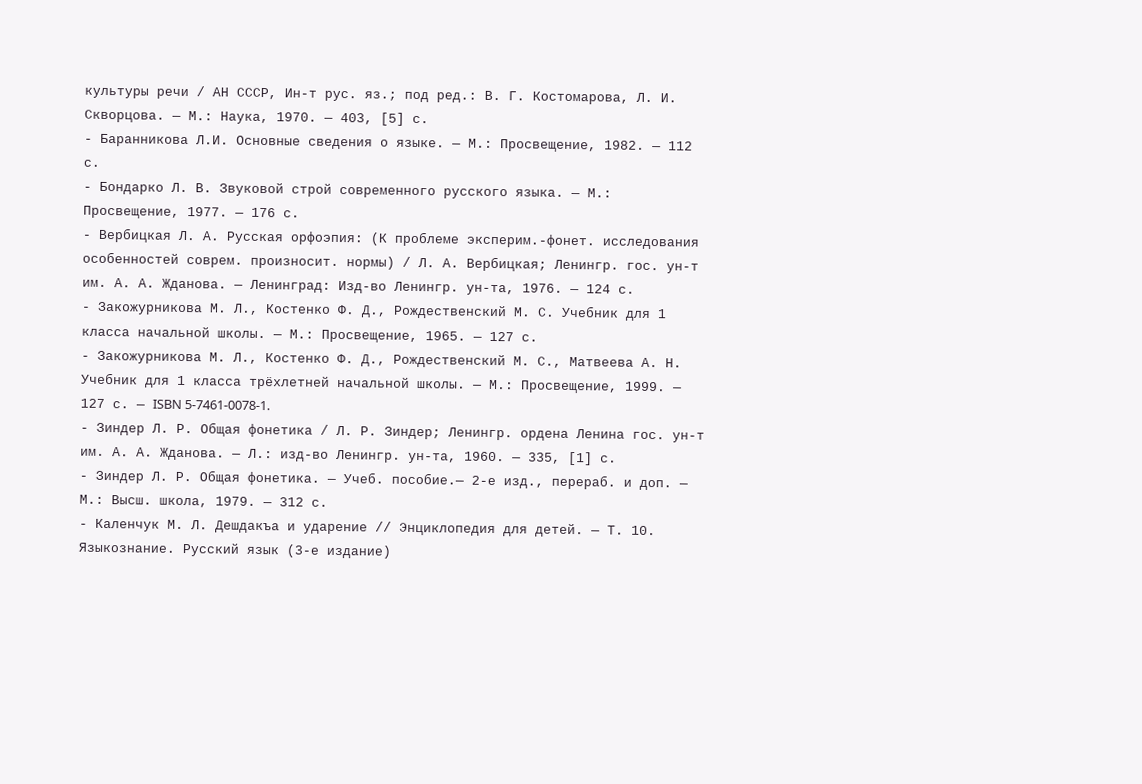культуры речи / АН СССР, Ин-т рус. яз.; под ред.: В. Г. Костомарова, Л. И. Скворцова. — М.: Наука, 1970. — 403, [5] с.
- Баранникова Л.И. Основные сведения о языке. — М.: Просвещение, 1982. — 112 с.
- Бондарко Л. В. Звуковой строй современного русского языка. — М.: Просвещение, 1977. — 176 с.
- Вербицкая Л. А. Русская орфоэпия: (К проблеме эксперим.-фонет. исследования особенностей соврем. произносит. нормы) / Л. А. Вербицкая; Ленингр. гос. ун-т им. А. А. Жданова. — Ленинград: Изд-во Ленингр. ун-та, 1976. — 124 с.
- Закожурникова М. Л., Костенко Ф. Д., Рождественский М. С. Учебник для 1 класса начальной школы. — М.: Просвещение, 1965. — 127 с.
- Закожурникова М. Л., Костенко Ф. Д., Рождественский М. С., Матвеева А. Н. Учебник для 1 класса трёхлетней начальной школы. — М.: Просвещение, 1999. — 127 с. — ISBN 5-7461-0078-1.
- Зиндер Л. Р. Общая фонетика / Л. Р. Зиндер; Ленингр. ордена Ленина гос. ун-т им. А. А. Жданова. — Л.: изд-во Ленингр. ун-та, 1960. — 335, [1] с.
- Зиндер Л. Р. Общая фонетика. — Учеб. пособие.— 2-е изд., перераб. и доп. — М.: Высш. школа, 1979. — 312 с.
- Каленчук М. Л. Дешдакъа и ударение // Энциклопедия для детей. — Т. 10. Языкознание. Русский язык (3-е издание)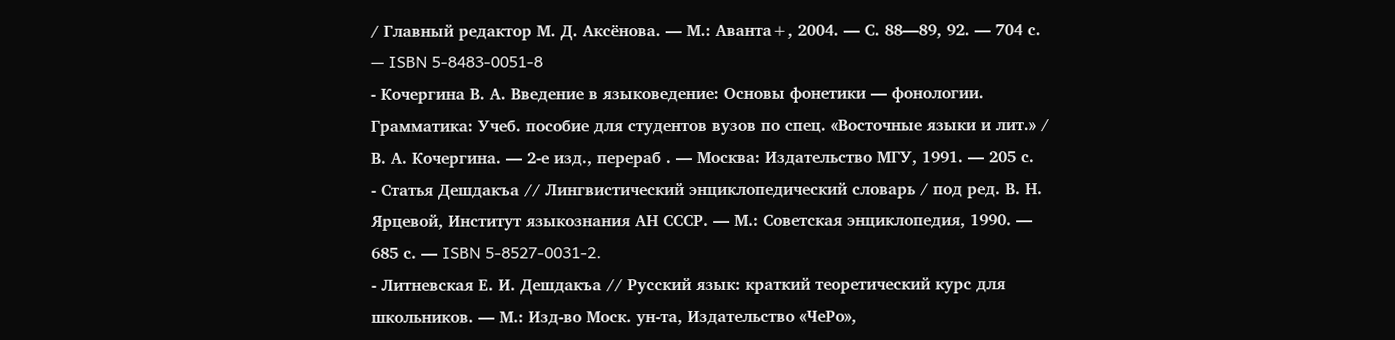/ Главный редактор М. Д. Аксёнова. — М.: Аванта+, 2004. — С. 88—89, 92. — 704 с. — ISBN 5-8483-0051-8
- Кочергина В. А. Введение в языковедение: Основы фонетики — фонологии. Грамматика: Учеб. пособие для студентов вузов по спец. «Восточные языки и лит.» / В. А. Кочергина. — 2-е изд., перераб . — Москва: Издательство МГУ, 1991. — 205 с.
- Статья Дешдакъа // Лингвистический энциклопедический словарь / под ред. В. Н. Ярцевой, Институт языкознания АН СССР. — М.: Советская энциклопедия, 1990. — 685 с. — ISBN 5-8527-0031-2.
- Литневская Е. И. Дешдакъа // Русский язык: краткий теоретический курс для школьников. — М.: Изд-во Моск. ун-та, Издательство «ЧеРо»,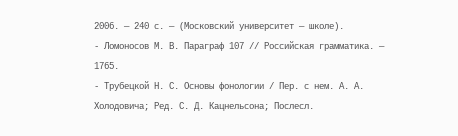2006. — 240 с. — (Московский университет — школе).
- Ломоносов М. В. Параграф 107 // Российская грамматика. — 1765.
- Трубецкой Н. С. Основы фонологии / Пер. с нем. А. А. Холодовича; Ред. С. Д. Кацнельсона; Послесл.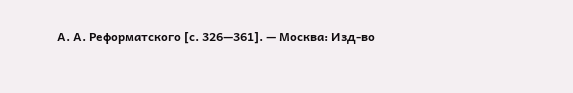А. А. Реформатского [с. 326—361]. — Москва: Изд-во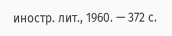иностр. лит., 1960. — 372 с.